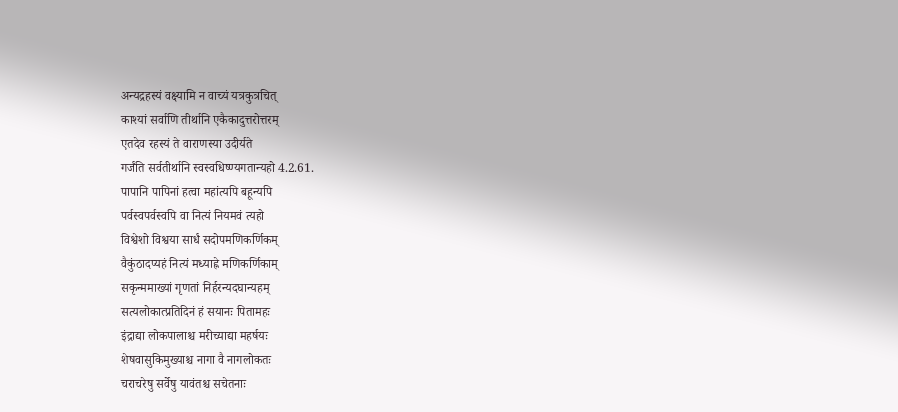अन्यद्रहस्यं वक्ष्यामि न वाच्यं यत्रकुत्रचित्
काश्यां सर्वाणि तीर्थानि एकैकादुत्तरोत्तरम्
एतदेव रहस्यं ते वाराणस्या उदीर्यते
गर्जंति सर्वतीर्थानि स्वस्वधिष्ण्यगतान्यहो 4.2.61.
पापानि पापिनां हत्वा महांत्यपि बहून्यपि
पर्वस्वपर्वस्वपि वा नित्यं नियमवं त्यहो
विश्वेशो विश्वया सार्धं सदोपमणिकर्णिकम्
वैकुंठादप्यहं नित्यं मध्याह्ने मणिकर्णिकाम्
सकृन्ममाख्यां गृणतां निर्हरन्यदघान्यहम्
सत्यलोकात्प्रतिदिनं हं सयानः पितामहः
इंद्राद्या लोकपालाश्च मरीच्याद्या महर्षयः
शेषवासुकिमुख्याश्च नागा वै नागलोकतः
चराचरेषु सर्वेषु यावंतश्च सचेतनाः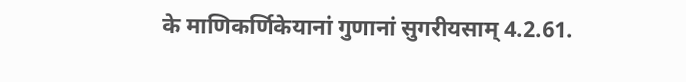के माणिकर्णिकेयानां गुणानां सुगरीयसाम् 4.2.61.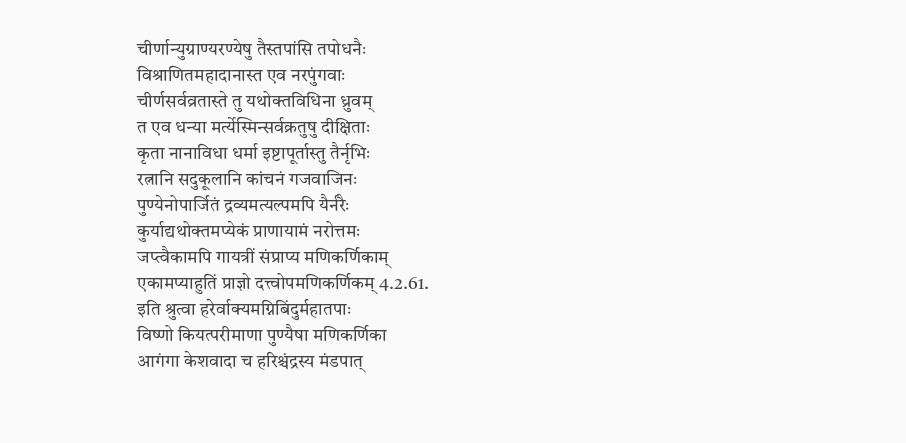चीर्णान्युग्राण्यरण्येषु तैस्तपांसि तपोधनैः
विश्राणितमहादानास्त एव नरपुंगवाः
चीर्णसर्वव्रतास्ते तु यथोक्तविधिना ध्रुवम्
त एव धन्या मर्त्येस्मिन्सर्वक्रतुषु दीक्षिताः
कृता नानाविधा धर्मा इष्टापूर्तास्तु तैर्नृभिः
रत्नानि सदुकूलानि कांचनं गजवाजिनः
पुण्येनोपार्जितं द्रव्यमत्यल्पमपि यैर्नरैः
कुर्याद्यथोक्तमप्येकं प्राणायामं नरोत्तमः
जप्त्वैकामपि गायत्रीं संप्राप्य मणिकर्णिकाम्
एकामप्याहुतिं प्राज्ञो दत्त्वोपमणिकर्णिकम् 4.2.61.
इति श्रुत्वा हरेर्वाक्यमग्निबिंदुर्महातपाः
विष्णो कियत्परीमाणा पुण्यैषा मणिकर्णिका
आगंगा केशवादा च हरिश्चंद्रस्य मंडपात्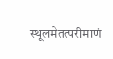स्थूलमेतत्परीमाणं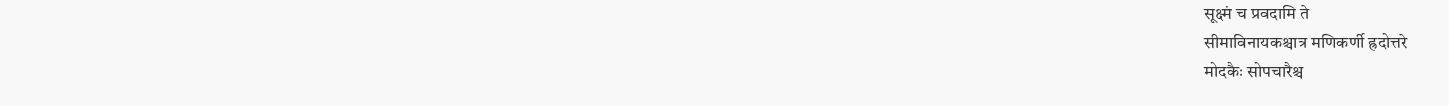सूक्ष्मं च प्रवदामि ते
सीमाविनायकश्चात्र मणिकर्णी ह्रदोत्तरे
मोदकैः सोपचारैश्च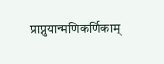प्राप्नुयान्मणिकर्णिकाम्